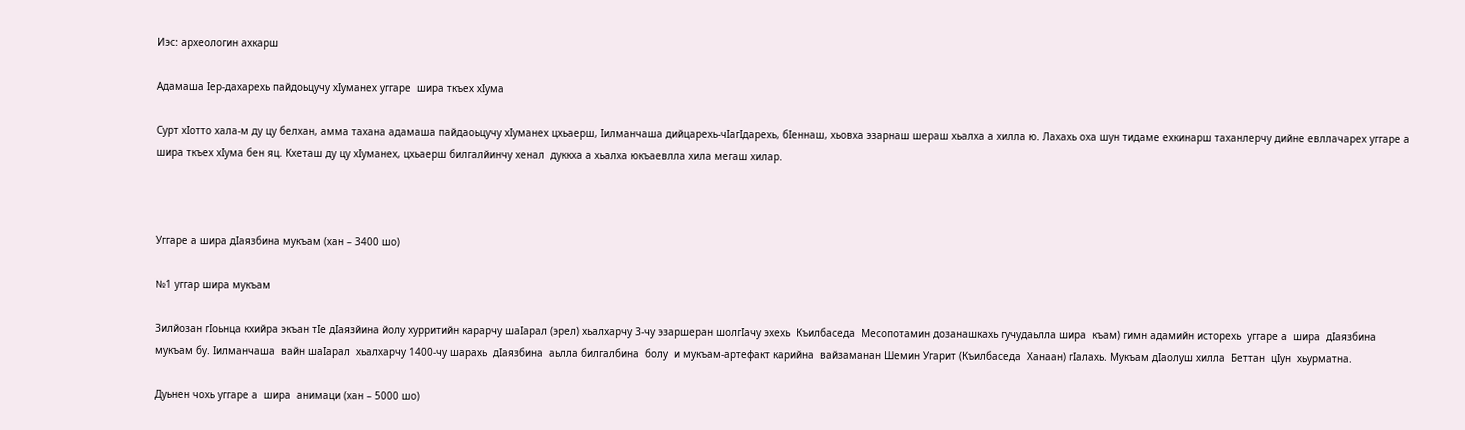Иэс: археологин ахкарш

Адамаша Iер-дахарехь пайдоьцучу хIуманех уггаре  шира ткъех хIума

Сурт хIотто хала-м ду цу белхан, амма тахана адамаша пайдаоьцучу хIуманех цхьаерш, Iилманчаша дийцарехь-чIагIдарехь, бIеннаш, хьовха эзарнаш шераш хьалха а хилла ю. Лахахь оха шун тидаме ехкинарш таханлерчу дийне евллачарех уггаре а шира ткъех хIума бен яц. Кхеташ ду цу хIуманех, цхьаерш билгалйинчу хенал  дуккха а хьалха юкъаевлла хила мегаш хилар.



Уггаре а шира дIаязбина мукъам (хан – 3400 шо)

№1 уггар шира мукъам

Зилйозан гIоьнца кхийра экъан тIе дIаязйина йолу хурритийн карарчу шаIарал (эрел) хьалхарчу 3-чу эзаршеран шолгIачу эхехь  Къилбаседа  Месопотамин дозанашкахь гучудаьлла шира  къам) гимн адамийн исторехь  уггаре а  шира  дIаязбина  мукъам бу. Iилманчаша  вайн шаIарал  хьалхарчу 1400-чу шарахь  дIаязбина  аьлла билгалбина  болу  и мукъам-артефакт карийна  вайзаманан Шемин Угарит (Къилбаседа  Ханаан) гIалахь. Мукъам дIаолуш хилла  Беттан  цIун  хьурматна.

Дуьнен чохь уггаре а  шира  анимаци (хан – 5000 шо)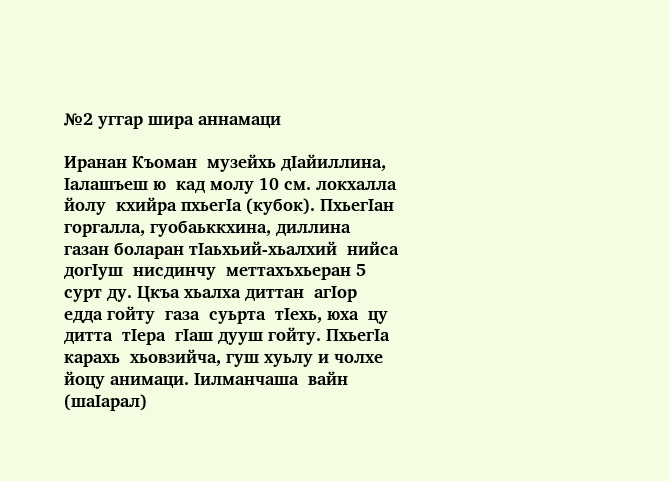№2 уггар шира аннамаци

Иранан Къоман  музейхь дIайиллина, Iалашъеш ю  кад молу 10 см. локхалла  йолу  кхийра пхьегIа (кубок). ПхьегIан  горгалла, гуобаьккхина, диллина  газан боларан тIаьхьий-хьалхий  нийса  догIуш  нисдинчу  меттахъхьеран 5 сурт ду. Цкъа хьалха диттан  агIор  едда гойту  газа  суьрта  тIехь, юха  цу  дитта  тIера  гIаш дууш гойту. ПхьегIа карахь  хьовзийча, гуш хуьлу и чолхе йоцу анимаци. Iилманчаша  вайн (шаIарал)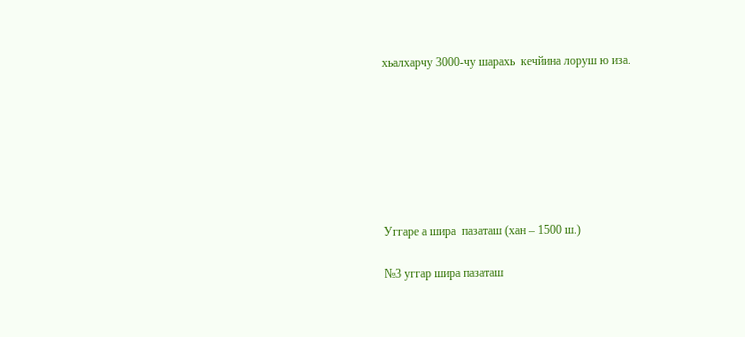хьалхарчу 3000-чу шарахь  кечйина лоруш ю иза.







Уггаре а шира  пазаташ (хан – 1500 ш.)

№3 уггар шира пазаташ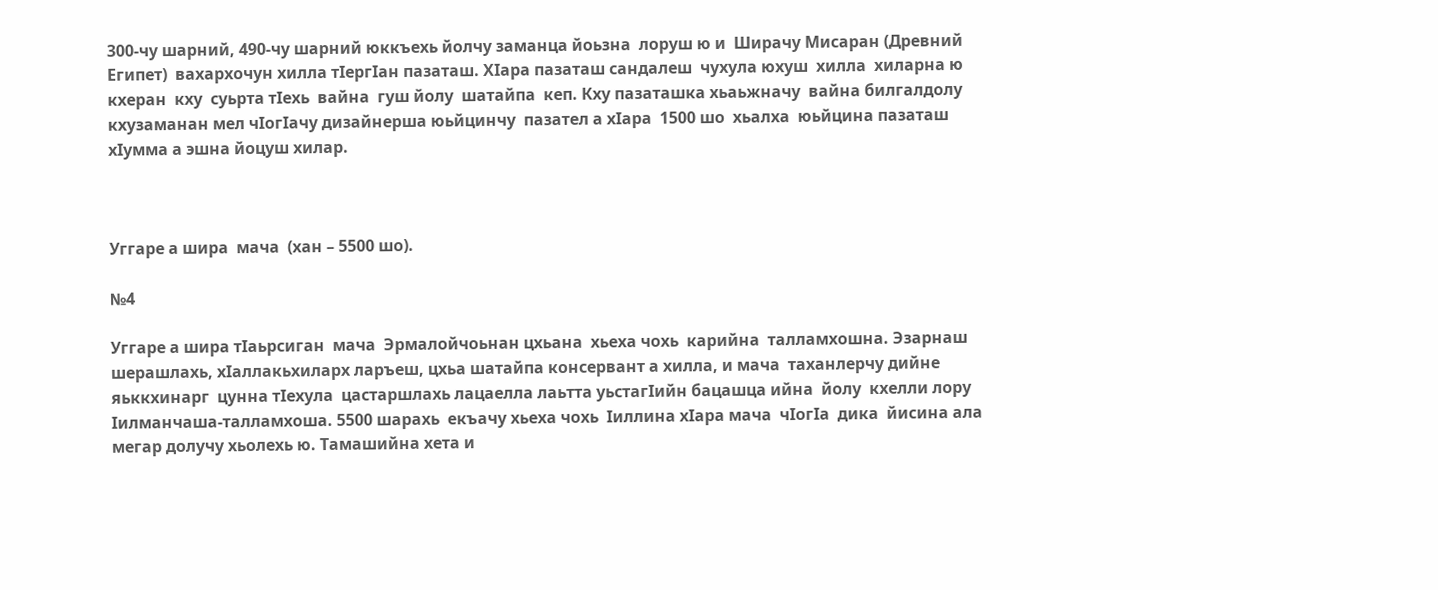300-чу шарний, 490-чу шарний юккъехь йолчу заманца йоьзна  лоруш ю и  Ширачу Мисаран (Древний Египет)  вахархочун хилла тIергIан пазаташ. ХIара пазаташ сандалеш  чухула юхуш  хилла  хиларна ю кхеран  кху  суьрта тIехь  вайна  гуш йолу  шатайпа  кеп. Кху пазаташка хьаьжначу  вайна билгалдолу  кхузаманан мел чIогIачу дизайнерша юьйцинчу  пазател а хIара  1500 шо  хьалха  юьйцина пазаташ  хIумма а эшна йоцуш хилар.



Уггаре а шира  мача  (хан – 5500 шо).

№4

Уггаре а шира тIаьрсиган  мача  Эрмалойчоьнан цхьана  хьеха чохь  карийна  талламхошна. Эзарнаш  шерашлахь, хIаллакьхиларх ларъеш, цхьа шатайпа консервант а хилла, и мача  таханлерчу дийне  яьккхинарг  цунна тIехула  цастаршлахь лацаелла лаьтта уьстагIийн бацашца ийна  йолу  кхелли лору Iилманчаша-талламхоша. 5500 шарахь  екъачу хьеха чохь  Iиллина хIара мача  чIогIа  дика  йисина ала мегар долучу хьолехь ю. Тамашийна хета и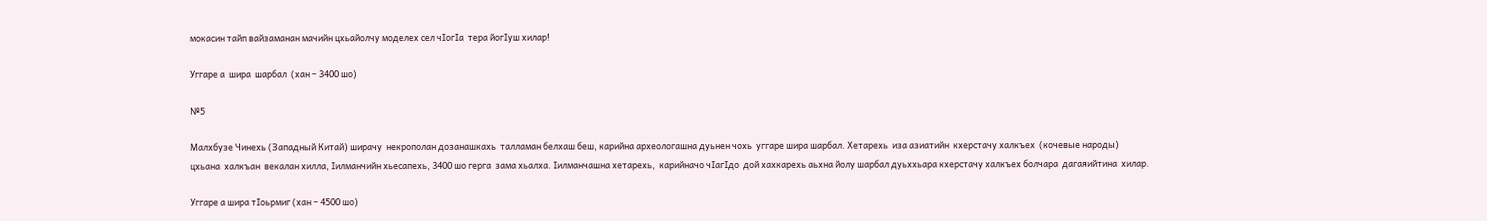мокасин тайп вайзаманан мачийн цхьайолчу моделех сел чIогIа  тера йогIуш хилар!

Уггаре а  шира  шарбал  (хан – 3400 шо)

№5

Малхбузе Чинехь (Западный Китай) ширачу  некрополан дозанашкахь  талламан белхаш беш, карийна археологашна дуьнен чохь  уггаре шира шарбал. Хетарехь  иза азиатийн  кхерстачу халкъех  (кочевые народы)  цхьана  халкъан  векалан хилла, Iилманчийн хьесапехь, 3400 шо герга  зама хьалха. Iилманчашна хетарехь,  карийначо чIагIдо  дой хахкарехь аьхна йолу шарбал дуьххьара кхерстачу халкъех болчара  дагаяийтина  хилар.

Уггаре а шира тIоьрмиг (хан – 4500 шо)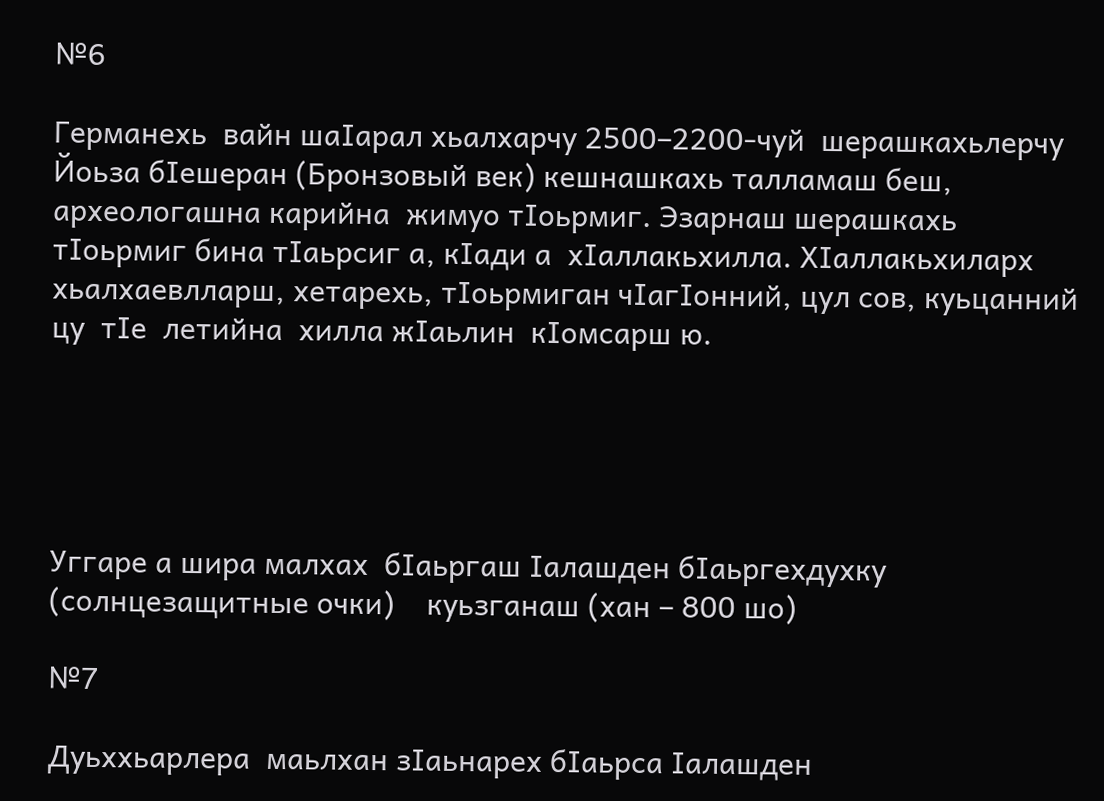№6

Германехь  вайн шаIарал хьалхарчу 2500–2200-чуй  шерашкахьлерчу Йоьза бIешеран (Бронзовый век) кешнашкахь талламаш беш, археологашна карийна  жимуо тIоьрмиг. Эзарнаш шерашкахь  тIоьрмиг бина тIаьрсиг а, кIади а  хIаллакьхилла. ХIаллакьхиларх хьалхаевлларш, хетарехь, тIоьрмиган чIагIонний, цул сов, куьцанний  цу  тIе  летийна  хилла жIаьлин  кIомсарш ю.





Уггаре а шира малхах  бIаьргаш Iалашден бIаьргехдухку (солнцезащитные очки)    куьзганаш (хан – 800 шо)

№7

Дуьххьарлера  маьлхан зIаьнарех бIаьрса Iалашден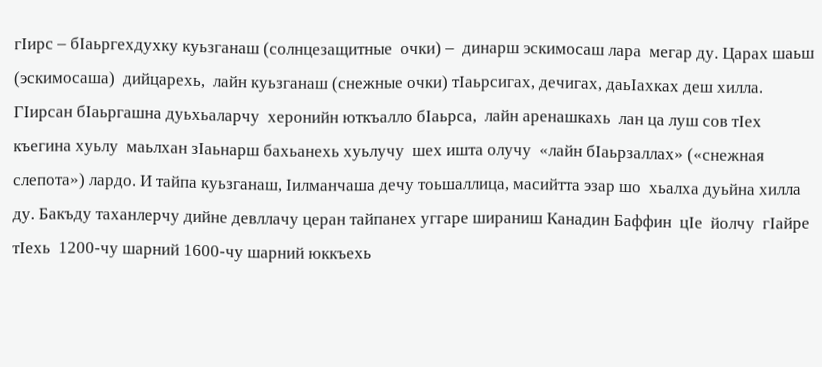гIирс – бIаьргехдухку куьзганаш (солнцезащитные  очки) –  динарш эскимосаш лара  мегар ду. Царах шаьш  (эскимосаша)  дийцарехь,  лайн куьзганаш (снежные очки) тIаьрсигах, дечигах, даьIахках деш хилла. ГIирсан бIаьргашна дуьхьаларчу  херонийн юткъалло бIаьрса,  лайн аренашкахь  лан ца луш сов тIех къегина хуьлу  маьлхан зIаьнарш бахьанехь хуьлучу  шех ишта олучу  «лайн бIаьрзаллах» («снежная слепота») лардо. И тайпа куьзганаш, Iилманчаша дечу тоьшаллица, масийтта эзар шо  хьалха дуьйна хилла ду. Бакъду таханлерчу дийне девллачу церан тайпанех уггаре шираниш Канадин Баффин  цIе  йолчу  гIайре  тIехь  1200-чу шарний 1600-чу шарний юккъехь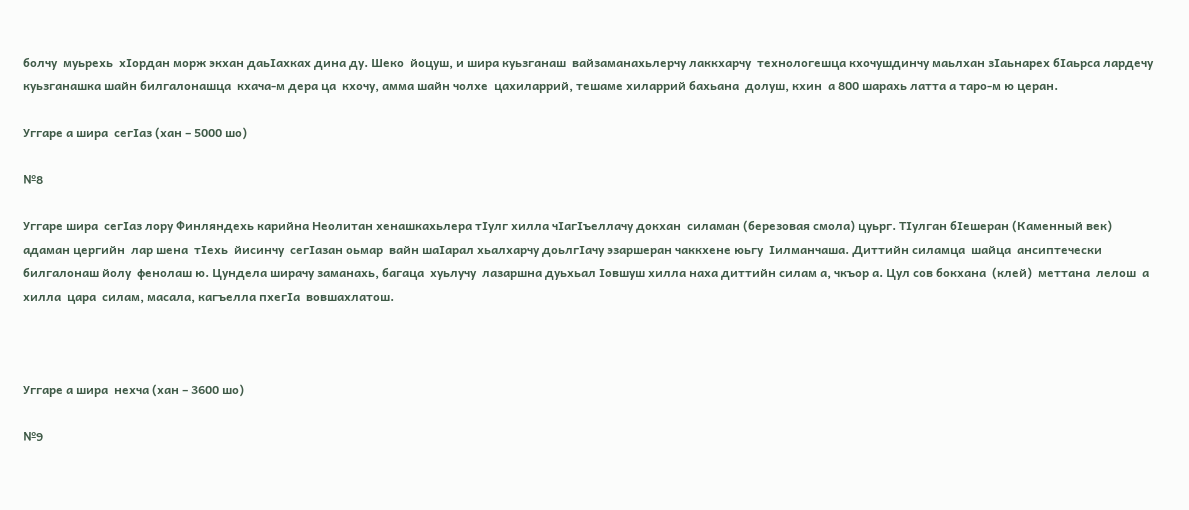болчу  муьрехь  хIордан морж экхан даьIахках дина ду. Шеко  йоцуш, и шира куьзганаш  вайзаманахьлерчу лаккхарчу  технологешца кхочушдинчу маьлхан зIаьнарех бIаьрса лардечу куьзганашка шайн билгалонашца  кхача-м дера ца  кхочу, амма шайн чолхе  цахиларрий, тешаме хиларрий бахьана  долуш, кхин  а 800 шарахь латта а таро-м ю церан.

Уггаре а шира  сегIаз (хан – 5000 шо)

№8

Уггаре шира  сегIаз лору Финляндехь карийна Неолитан хенашкахьлера тIулг хилла чIагIъеллачу докхан  силаман (березовая смола) цуьрг. ТIулган бIешеран (Каменный век) адаман цергийн  лар шена  тIехь  йисинчу  сегIазан оьмар  вайн шаIарал хьалхарчу доьлгIачу эзаршеран чаккхене юьгу  Iилманчаша. Диттийн силамца  шайца  ансиптечески билгалонаш йолу  фенолаш ю. Цундела ширачу заманахь, багаца  хуьлучу  лазаршна дуьхьал Iовшуш хилла наха диттийн силам а, чкъор а. Цул сов бокхана  (клей)  меттана  лелош  а хилла  цара  силам, масала, кагъелла пхегIа  вовшахлатош.



Уггаре а шира  нехча (хан – 3600 шо)

№9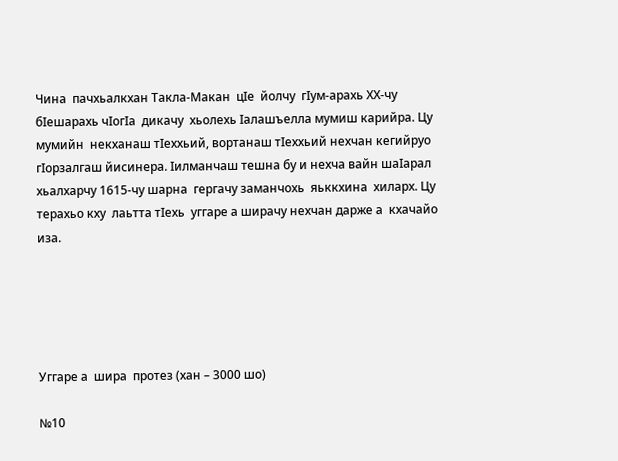Чина  пачхьалкхан Такла-Макан  цIе  йолчу  гIум-арахь ХХ-чу бIешарахь чIогIа  дикачу  хьолехь Iалашъелла мумиш карийра. Цу мумийн  некханаш тIеххьий, вортанаш тIеххьий нехчан кегийруо гIорзалгаш йисинера. Iилманчаш тешна бу и нехча вайн шаIарал хьалхарчу 1615-чу шарна  гергачу заманчохь  яьккхина  хиларх. Цу терахьо кху  лаьтта тIехь  уггаре а ширачу нехчан дарже а  кхачайо иза.





Уггаре а  шира  протез (хан – 3000 шо)

№10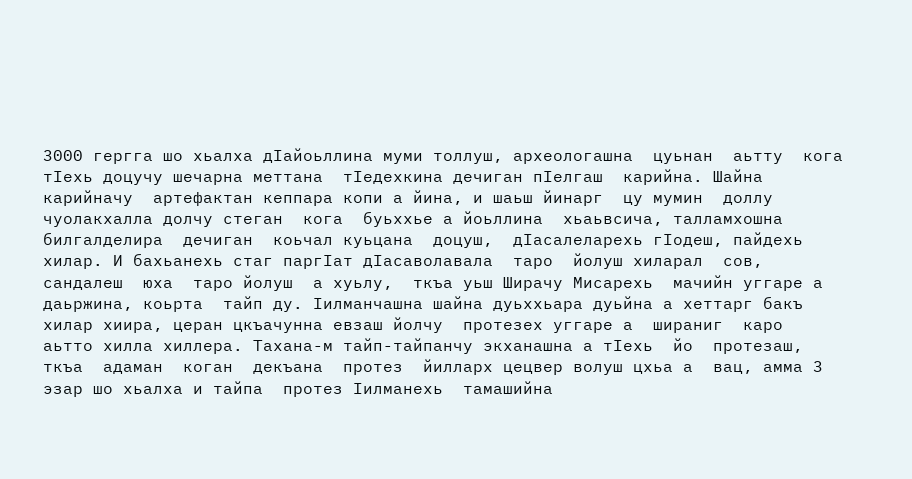3000 гергга шо хьалха дIайоьллина муми толлуш, археологашна  цуьнан  аьтту  кога  тIехь доцучу шечарна меттана  тIедехкина дечиган пIелгаш  карийна. Шайна  карийначу  артефактан кеппара копи а йина, и шаьш йинарг  цу мумин  доллу чуолакхалла долчу стеган  кога  буьххье а йоьллина  хьаьвсича, талламхошна билгалделира  дечиган  коьчал куьцана  доцуш,  дIасалеларехь гIодеш, пайдехь  хилар. И бахьанехь стаг паргIат дIасаволавала  таро  йолуш хиларал  сов,  сандалеш  юха  таро йолуш  а хуьлу,  ткъа уьш Ширачу Мисарехь  мачийн уггаре а даьржина, коьрта  тайп ду. Iилманчашна шайна дуьххьара дуьйна а хеттарг бакъ хилар хиира, церан цкъачунна евзаш йолчу  протезех уггаре а  шираниг  каро  аьтто хилла хиллера. Тахана-м тайп-тайпанчу экханашна а тIехь  йо  протезаш, ткъа  адаман  коган  декъана  протез  йилларх цецвер волуш цхьа а  вац, амма 3 эзар шо хьалха и тайпа  протез Iилманехь  тамашийна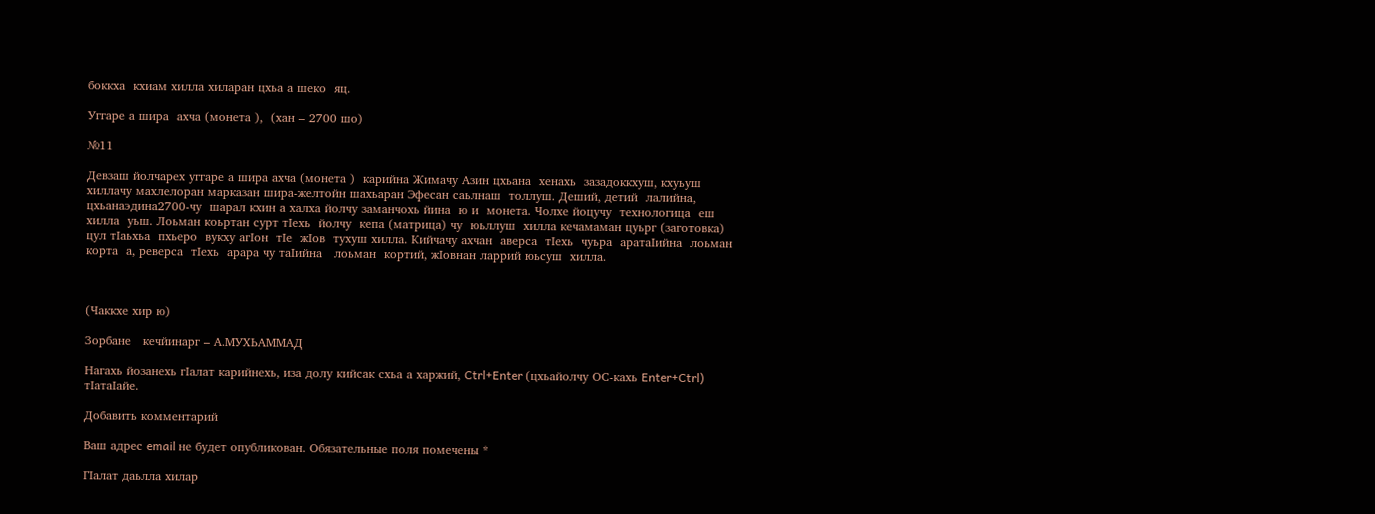боккха  кхиам хилла хиларан цхьа а шеко  яц.

Уггаре а шира  ахча (монета ),  (хан – 2700 шо)

№11

Девзаш йолчарех уггаре а шира ахча (монета )  карийна Жимачу Азин цхьана  хенахь  зазадоккхуш, кхуьуш хиллачу махлелоран марказан шира-желтойн шахьаран Эфесан саьлнаш  толлуш. Деший, детий  лалийна,  цхьанаэдина2700-чу  шарал кхин а халха йолчу заманчохь йина  ю и  монета. Чолхе йоцучу  технологица  еш  хилла  уьш. Лоьман коьртан сурт тIехь  йолчу  кепа (матрица) чу  юьллуш  хилла кечамаман цуьрг (заготовка) цул тIаьхьа  пхьеро  вукху агIон  тIе  жIов  тухуш хилла. Кийчачу ахчан  аверса  тIехь  чуьра  аратаIийна  лоьман  корта  а, реверса  тIехь  арара чу таIийна   лоьман  кортий, жIовнан ларрий юьсуш  хилла.



(Чаккхе хир ю)

Зорбане   кечйинарг – А.МУХЬАММАД

Нагахь йозанехь гIалат карийнехь, иза долу кийсак схьа а харжий, Ctrl+Enter (цхьайолчу ОС-кахь Enter+Ctrl) тIатаIайе.

Добавить комментарий

Ваш адрес email не будет опубликован. Обязательные поля помечены *

ГIалат даьлла хилар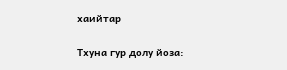хаийтар

Тхуна гур долу йоза: